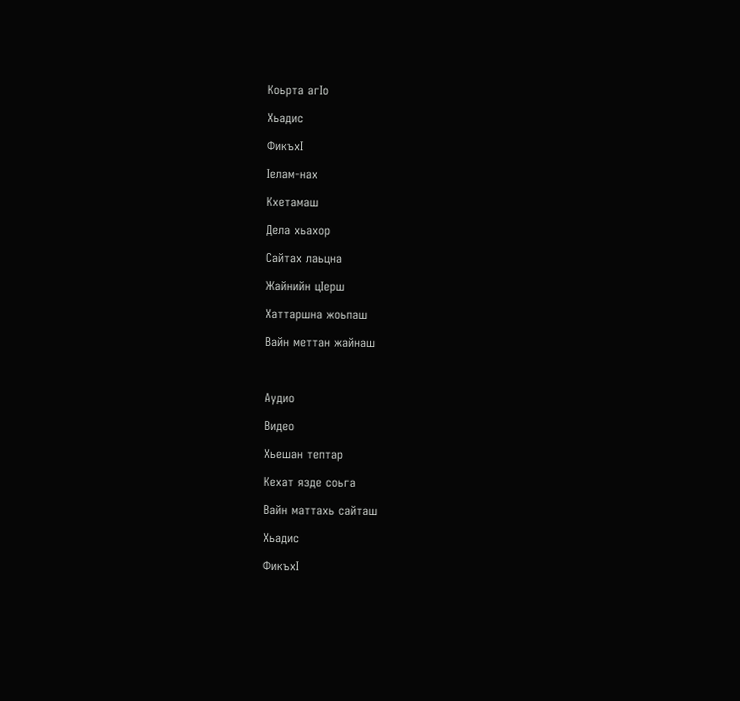Коьрта агIо

Хьадис

ФикъхI

Iелам-нах

Кхетамаш

Дела хьахор

Сайтах лаьцна

Жайнийн цIерш

Хаттаршна жоьпаш

Вайн меттан жайнаш



Аудио

Видео

Хьешан тептар

Кехат язде соьга

Вайн маттахь сайташ

Хьадис

ФикъхI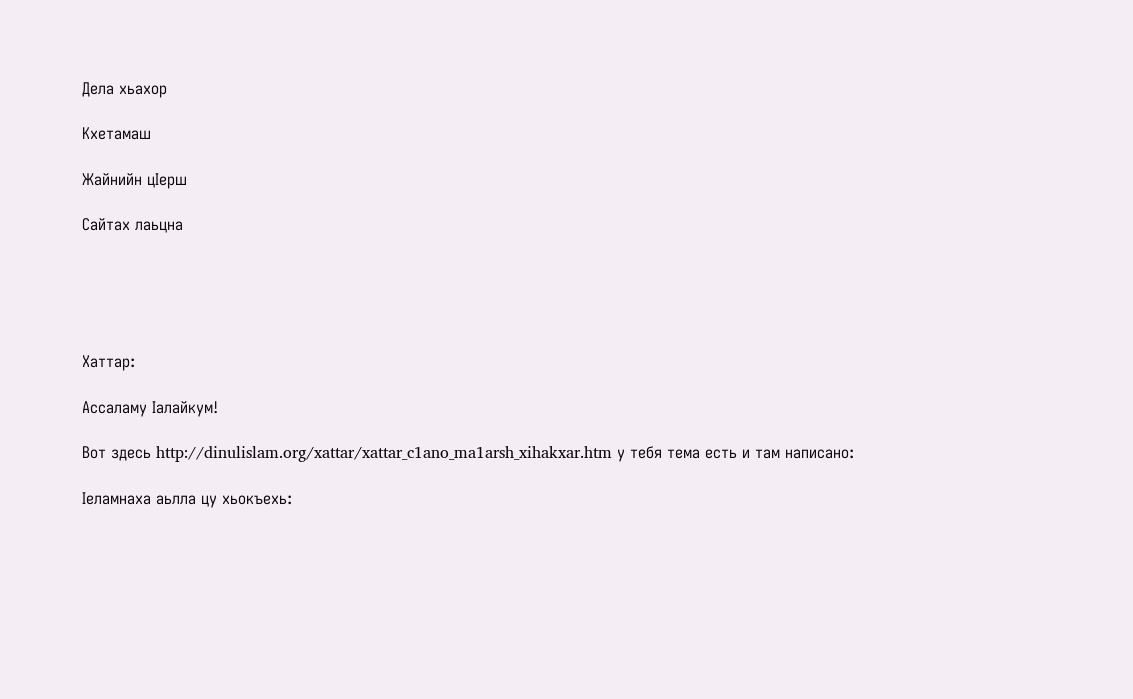Дела хьахор

Кхетамаш

Жайнийн цIерш

Сайтах лаьцна





Хаттар:

Ассаламу Iалайкум!

Вот здесь http://dinulislam.org/xattar/xattar_c1ano_ma1arsh_xihakxar.htm у тебя тема есть и там написано:

Iеламнаха аьлла цу хьокъехь: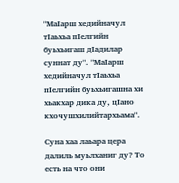"МаIарш хедийначул тIаьхьа пIелгийн буьхьигаш дIадилар суннат ду". "МаIарш хедийначул тIаьхьа пIелгийн буьхьигашна хи хьакхар дика ду, цIано кхочушхилийтархьама".

Суна хаа лаьара цера далиль муьлханиг ду? То есть на что они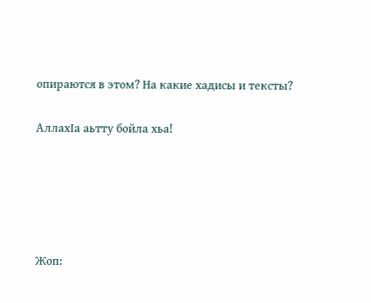опираются в этом? На какие хадисы и тексты?

АллахIа аьтту бойла хьа!





Жоп: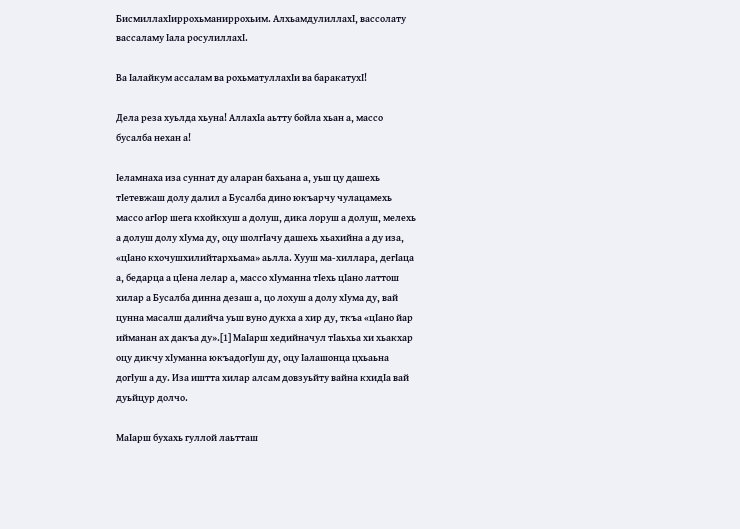БисмиллахIиррохьманиррохьим. АлхьамдулиллахI, вассолату вассаламу Iала росулиллахI.

Ва Iалайкум ассалам ва рохьматуллахIи ва баракатухI!

Дела реза хуьлда хьуна! АллахIа аьтту бойла хьан а, массо бусалба нехан а!

Iеламнаха иза суннат ду аларан бахьана а, уьш цу дашехь тIетевжаш долу далил а Бусалба дино юкъарчу чулацамехь массо агIор шега кхойкхуш а долуш, дика лоруш а долуш, мелехь а долуш долу хIума ду, оцу шолгIачу дашехь хьахийна а ду иза, «цIано кхочушхилийтархьама» аьлла. Хууш ма-хиллара, дегIаца а, бедарца а цIена лелар а, массо хIуманна тIехь цIано латтош хилар а Бусалба динна дезаш а, цо лохуш а долу хIума ду, вай цунна масалш далийча уьш вуно дукха а хир ду, ткъа «цIано йар ийманан ах дакъа ду».[1] МаIарш хедийначул тIаьхьа хи хьакхар оцу дикчу хIуманна юкъадогIуш ду, оцу Iалашонца цхьаьна догIуш а ду. Иза иштта хилар алсам довзуьйту вайна кхидIа вай дуьйцур долчо.

МаIарш бухахь гуллой лаьтташ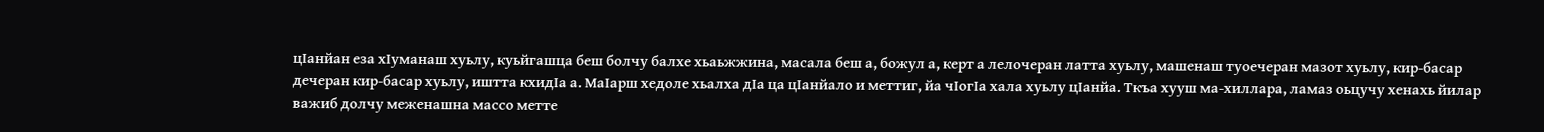цIанйан еза хIуманаш хуьлу, куьйгашца беш болчу балхе хьаьжжина, масала беш а, божул а, керт а лелочеран латта хуьлу, машенаш туоечеран мазот хуьлу, кир-басар дечеран кир-басар хуьлу, иштта кхидIа а. МаIарш хедоле хьалха дIа ца цIанйало и меттиг, йа чIогIа хала хуьлу цIанйа. Ткъа хууш ма-хиллара, ламаз оьцучу хенахь йилар важиб долчу меженашна массо метте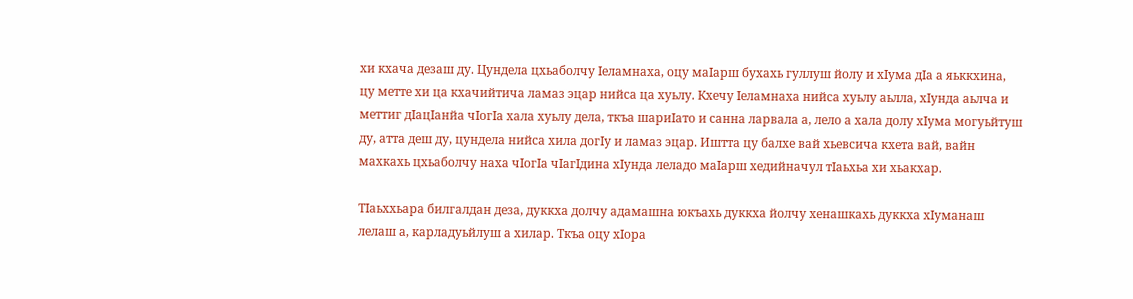хи кхача дезаш ду. Цундела цхьаболчу Iеламнаха, оцу маIарш бухахь гуллуш йолу и хIума дIа а яьккхина, цу метте хи ца кхачийтича ламаз эцар нийса ца хуьлу. Кхечу Iеламнаха нийса хуьлу аьлла, хIунда аьлча и меттиг дIацIанйа чIогIа хала хуьлу дела, ткъа шариIато и санна ларвала а, лело а хала долу хIума могуьйтуш ду, атта деш ду, цундела нийса хила догIу и ламаз эцар. Иштта цу балхе вай хьевсича кхета вай, вайн махкахь цхьаболчу наха чIогIа чIагIдина хIунда леладо маIарш хедийначул тIаьхьа хи хьакхар.

ТIаьххьара билгалдан деза, дуккха долчу адамашна юкъахь дуккха йолчу хенашкахь дуккха хIуманаш лелаш а, карладуьйлуш а хилар. Ткъа оцу хIора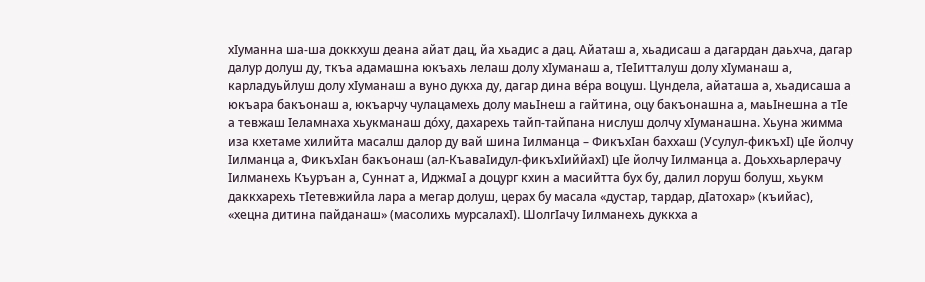хIуманна ша-ша доккхуш деана айат дац, йа хьадис а дац. Айаташ а, хьадисаш а дагардан даьхча, дагар далур долуш ду, ткъа адамашна юкъахь лелаш долу хIуманаш а, тIеIитталуш долу хIуманаш а, карладуьйлуш долу хIуманаш а вуно дукха ду, дагар дина ве́ра воцуш. Цундела, айаташа а, хьадисаша а юкъара бакъонаш а, юкъарчу чулацамехь долу маьIнеш а гайтина, оцу бакъонашна а, маьIнешна а тIе а тевжаш Iеламнаха хьукманаш до́ху, дахарехь тайп-тайпана нислуш долчу хIуманашна. Хьуна жимма иза кхетаме хилийта масалш далор ду вай шина Iилманца – ФикъхIан баххаш (Усулул-фикъхI) цIе йолчу Iилманца а, ФикъхIан бакъонаш (ал-КъаваIидул-фикъхIиййахI) цIе йолчу Iилманца а. Доьххьарлерачу Iилманехь Къуръан а, Суннат а, ИджмаI а доцург кхин а масийтта бух бу, далил лоруш болуш, хьукм даккхарехь тIетевжийла лара а мегар долуш, церах бу масала «дустар, тардар, дIатохар» (къийас), «хецна дитина пайданаш» (масолихь мурсалахI). ШолгIачу Iилманехь дуккха а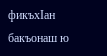фикъхIан бакъонаш ю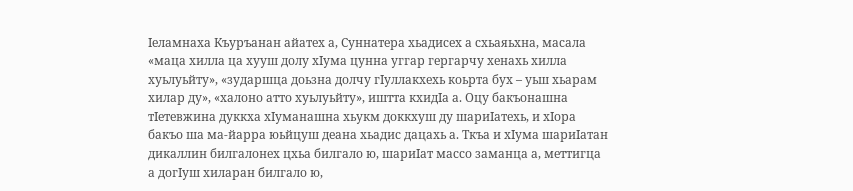Iеламнаха Къуръанан айатех а, Суннатера хьадисех а схьаяьхна, масала «маца хилла ца хууш долу хIума цунна уггар гергарчу хенахь хилла хуьлуьйту», «зударшца доьзна долчу гIуллакхехь коьрта бух – уьш хьарам хилар ду», «халоно атто хуьлуьйту», иштта кхидIа а. Оцу бакъонашна тIетевжина дуккха хIуманашна хьукм доккхуш ду шариIатехь, и хIора бакъо ша ма-йарра юьйцуш деана хьадис дацахь а. Ткъа и хIума шариIатан дикаллин билгалонех цхьа билгало ю, шариIат массо заманца а, меттигца а догIуш хиларан билгало ю,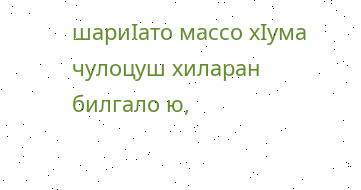шариIато массо хIума чулоцуш хиларан билгало ю,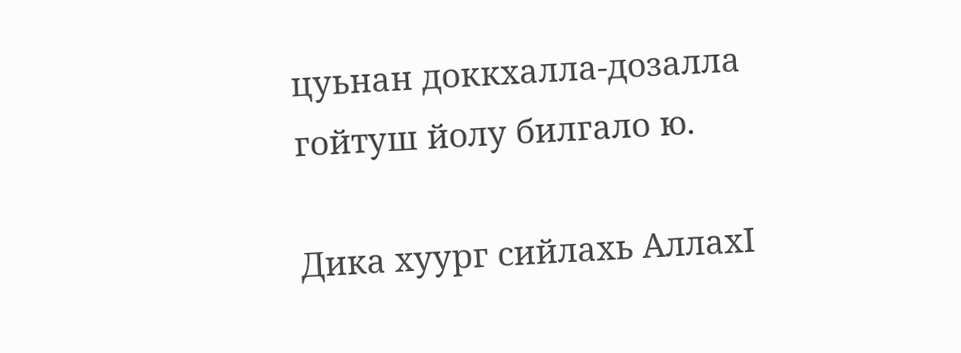цуьнан доккхалла-дозалла гойтуш йолу билгало ю.

Дика хуург сийлахь АллахI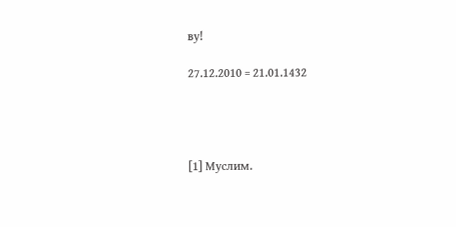ву!

27.12.2010 = 21.01.1432




[1] Муслим.